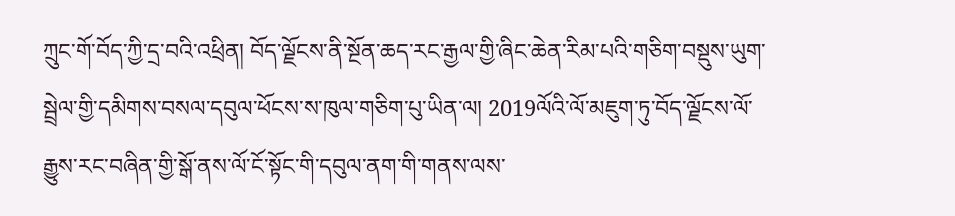ཀྲུང་གོ་བོད་ཀྱི་དྲ་བའི་འཕྲིན། བོད་ལྗོངས་ནི་སྔོན་ཆད་རང་རྒྱལ་གྱི་ཞིང་ཆེན་རིམ་པའི་གཅིག་བསྡུས་ཡུག་སྦྲེལ་གྱི་དམིགས་བསལ་དབུལ་ཕོངས་ས་ཁུལ་གཅིག་པུ་ཡིན་ལ། 2019ལོའི་ལོ་མཇུག་ཏུ་བོད་ལྗོངས་ལོ་རྒྱུས་རང་བཞིན་གྱི་སྒོ་ནས་ལོ་ངོ་སྟོང་གི་དབུལ་ནག་གི་གནས་ལས་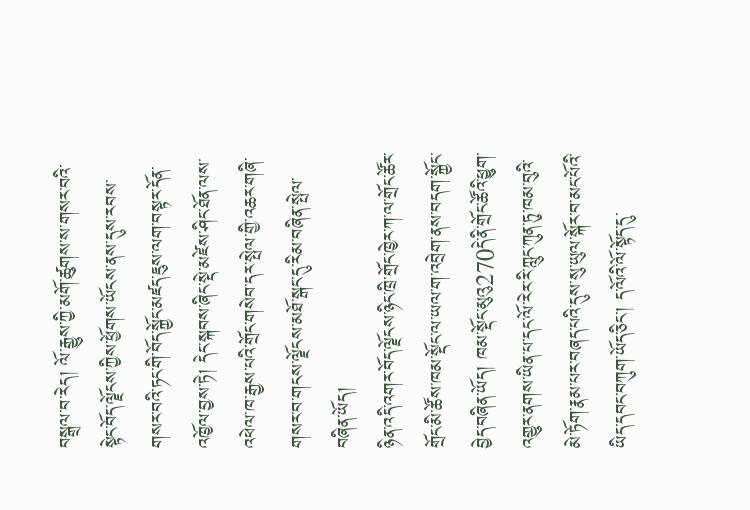བསྒྲལ་བ་རེད། ལོ་རྒྱུས་ཀྱི་མགོ་ཚུགས་ས་གསར་བའི་སྟེང་བོད་ལྗོངས་ཀྱིས་ཕྱོགས་ཡོངས་ནས་དུས་རབས་གསར་བའི་ཏང་གི་བོད་སྐྱོང་མཛད་ཇུས་ལག་བསྟར་དོན་འཁྱོལ་བྱས་ཏེ། དེང་སྐབས་ཞིང་སྡེ་མཛེས་ཤིང་ཐོན་ལས་འཕེལ་ཁ་རྒྱས་པའི་གྲོང་གསེབ་དར་སྤེལ་གྱི་འཆར་གཞི་གསར་བ་གངས་ལྗོངས་མཐོ་སྒང་དུ་རིམ་བཞིན་སྤེལ་བཞིན་ཡོད།
ཉིན་འདི་འགར་བོད་ལྗོངས་ཉིང་ཁྲི་གྲོང་ཁྱེར་ཀ་ལ་གྲོང་ཚོར་གྲོང་མི་ཚོས་ཁམ་སྡོང་ལ་ཡལ་ག་འབྲེག་ནས་བདག་སྐྱོང་བྱེད་བཞིན་ཡོད། ཁམ་སྡོང་མུའུ270དེ་ནི་གྲོང་ཚོའི་ཕྱུག་འགྱུར་ནགས་ཡིན་པ་དང་ལོ་རེར་རི་ཀླུང་ཀུན་ཏུ་ཁམ་བུའི་མེ་ཏོག་རྣམ་པར་བཞད་པའི་དུས་སུ་ཡུལ་སྐོར་བ་མང་པོའི་ཡིད་དབང་བཀུག་ཡོད་ཅིང་། ད་ལོའི་ལོ་སྟོད་དུ་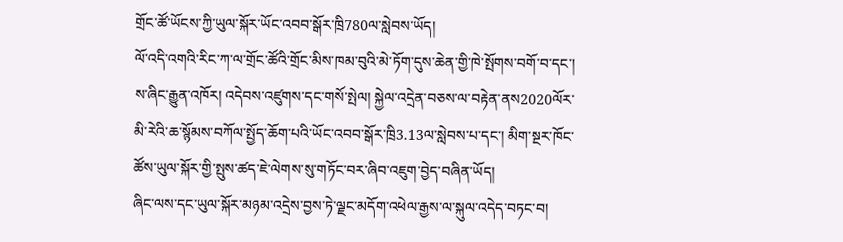གྲོང་ཚོ་ཡོངས་ཀྱི་ཡུལ་སྐོར་ཡོང་འབབ་སྒོར་ཁྲི780ལ་སླེབས་ཡོད།
ལོ་འདི་འགའི་རིང་ཀ་ལ་གྲོང་ཚོའི་གྲོང་མིས་ཁམ་བུའི་མེ་ཏོག་དུས་ཆེན་གྱི་ཁེ་སྤོགས་བགོ་བ་དང་། ས་ཞིང་རྒྱུན་འཁོར། འདེབས་འཛུགས་དང་གསོ་སྤེལ། སྐྱེལ་འདྲེན་བཅས་ལ་བརྟེན་ནས2020ལོར་མི་རེའི་ཆ་སྙོམས་བཀོལ་སྤྱོད་ཆོག་པའི་ཡོང་འབབ་སྒོར་ཁྲི3.13ལ་སླེབས་པ་དང་། མིག་སྔར་ཁོང་ཚོས་ཡུལ་སྐོར་གྱི་སྤུས་ཚད་ཇེ་ལེགས་སུ་གཏོང་བར་ཞིབ་འཇུག་བྱེད་བཞིན་ཡོད།
ཞིང་ལས་དང་ཡུལ་སྐོར་མཉམ་འདྲེས་བྱས་ཏེ་ལྗང་མདོག་འཕེལ་རྒྱས་ལ་སྐུལ་འདེད་བཏང་བ།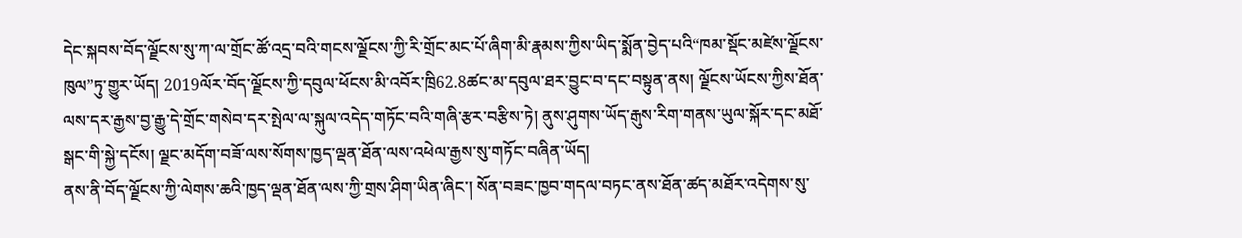དེང་སྐབས་བོད་ལྗོངས་སུ་ཀ་ལ་གྲོང་ཚོ་འདྲ་བའི་གངས་ལྗོངས་ཀྱི་རི་གྲོང་མང་པོ་ཞིག་མི་རྣམས་ཀྱིས་ཡིད་སྨོན་བྱེད་པའི“ཁམ་སྡོང་མཛེས་ལྗོངས་ཁུལ”ཏུ་གྱུར་ཡོད། 2019ལོར་བོད་ལྗོངས་ཀྱི་དབུལ་ཕོངས་མི་འབོར་ཁྲི62.8ཚང་མ་དབུལ་ཐར་བྱུང་བ་དང་བསྟུན་ནས། ལྗོངས་ཡོངས་ཀྱིས་ཐོན་ལས་དར་རྒྱས་བྱ་རྒྱུ་དེ་གྲོང་གསེབ་དར་སྤེལ་ལ་སྐུལ་འདེད་གཏོང་བའི་གཞི་རྩར་བརྩིས་ཏེ། ནུས་ཤུགས་ཡོད་རྒུས་རིག་གནས་ཡུལ་སྐོར་དང་མཐོ་སྒང་གི་སྐྱེ་དངོས། ལྗང་མདོག་བཟོ་ལས་སོགས་ཁྱད་ལྡན་ཐོན་ལས་འཕེལ་རྒྱས་སུ་གཏོང་བཞིན་ཡོད།
ནས་ནི་བོད་ལྗོངས་ཀྱི་ལེགས་ཆའི་ཁྱད་ལྡན་ཐོན་ལས་ཀྱི་གྲས་ཤིག་ཡིན་ཞིང་། སོན་བཟང་ཁྱབ་གདལ་བཏང་ནས་ཐོན་ཚད་མཐོར་འདེགས་སུ་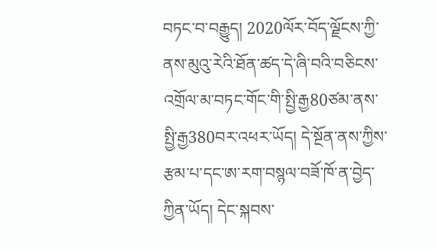བཏང་བ་བརྒྱུད། 2020ལོར་བོད་ལྗོངས་ཀྱི་ནས་མུའུ་རེའི་ཐོན་ཚད་དེ་ཞི་བའི་བཅིངས་འགྲོལ་མ་བཏང་གོང་གི་སྤྱི་རྒྱ80ཙམ་ནས་སྤྱི་རྒྱ380བར་འཕར་ཡོད། དེ་སྔོན་ནས་ཀྱིས་རྩམ་པ་དང་ཨ་རག་བསྙལ་བཟོ་ཁོ་ན་བྱེད་ཀྱིན་ཡོད། དེང་སྐབས་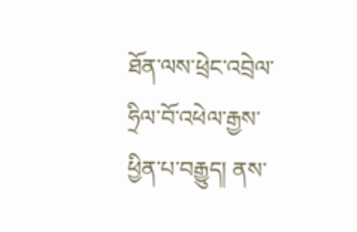ཐོན་ལས་ཕྲེང་འབྲེལ་ཧྲིལ་བོ་འཕེལ་རྒྱས་ཕྱིན་པ་བརྒྱུད། ནས་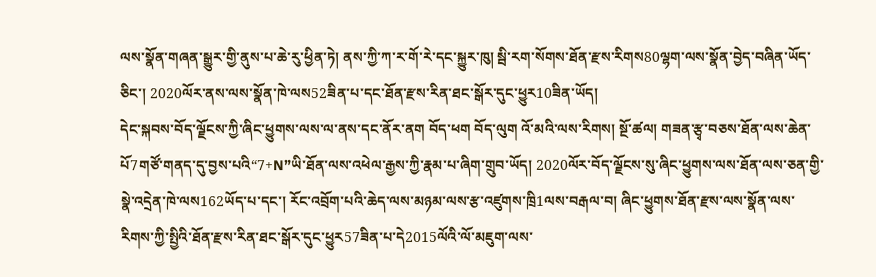ལས་སྣོན་གཞན་སྒྱུར་གྱི་ནུས་པ་ཆེ་རུ་ཕྱིན་ཏེ། ནས་ཀྱི་ཀ་ར་གོ་རེ་དང་སྐྱུར་ཁུ། སྦི་རག་སོགས་ཐོན་རྫས་རིགས80ལྷག་ལས་སྣོན་བྱེད་བཞིན་ཡོད་ཅིང་། 2020ལོར་ནས་ལས་སྣོན་ཁེ་ལས52ཟིན་པ་དང་ཐོན་རྫས་རིན་ཐང་སྒོར་དུང་ཕྱུར10ཟིན་ཡོད།
དེང་སྐབས་བོད་ལྗོངས་ཀྱི་ཞིང་ཕྱུགས་ལས་ལ་ནས་དང་ནོར་ནག བོད་ཕག བོད་ལུག འོ་མའི་ལས་རིགས། སྔོ་ཚལ། གཟན་རྩྭ་བཅས་ཐོན་ལས་ཆེན་པོ7གཙོ་གནད་དུ་བྱས་པའི“7+N”ཡི་ཐོན་ལས་འཕེལ་རྒྱས་ཀྱི་རྣམ་པ་ཞིག་གྲུབ་ཡོད། 2020ལོར་བོད་ལྗོངས་སུ་ཞིང་ཕྱུགས་ལས་ཐོན་ལས་ཅན་གྱི་སྣེ་འདྲེན་ཁེ་ལས162ཡོད་པ་དང་། རོང་འབྲོག་པའི་ཆེད་ལས་མཉམ་ལས་རྩ་འཛུགས་ཁྲི1ལས་བརྒལ་བ། ཞིང་ཕྱུགས་ཐོན་རྫས་ལས་སྣོན་ལས་རིགས་ཀྱི་སྤྱིའི་ཐོན་རྫས་རིན་ཐང་སྒོར་དུང་ཕྱུར57ཟིན་པ་དེ2015ལོའི་ལོ་མཇུག་ལས་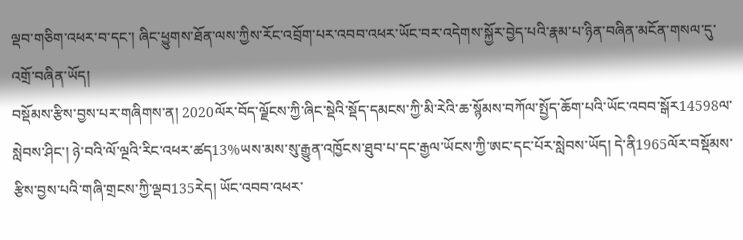ལྡབ་གཅིག་འཕར་བ་དང་། ཞིང་ཕྱུགས་ཐོན་ལས་ཀྱིས་རོང་འབྲོག་པར་འབབ་འཕར་ཡོང་བར་འདེགས་སྐྱོར་བྱེད་པའི་རྣམ་པ་ཉིན་བཞིན་མངོན་གསལ་དུ་འགྲོ་བཞིན་ཡོད།
བསྡོམས་རྩིས་བྱས་པར་གཞིགས་ན། 2020ལོར་བོད་ལྗོངས་ཀྱི་ཞིང་སྡེའི་སྡོད་དམངས་ཀྱི་མི་རེའི་ཆ་སྙོམས་བཀོལ་སྤྱོད་ཆོག་པའི་ཡོང་འབབ་སྒོར14598ལ་སླེབས་ཤིང་། ཉེ་བའི་ལོ་ལྔའི་རིང་འཕར་ཚད13%ཡས་མས་སུ་རྒྱུན་འཁྱོངས་ཐུབ་པ་དང་རྒྱལ་ཡོངས་ཀྱི་ཨང་དང་པོར་སླེབས་ཡོད། དེ་ནི1965ལོར་བསྡོམས་རྩིས་བྱས་པའི་གཞི་གྲངས་ཀྱི་ལྡབ135རེད། ཡོང་འབབ་འཕར་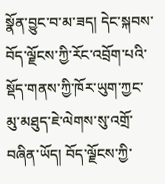སྣོན་བྱུང་བ་མ་ཟད། དེང་སྐབས་བོད་ལྗོངས་ཀྱི་རོང་འབྲོག་པའི་སྡོད་གནས་ཀྱི་ཁོར་ཡུག་ཀྱང་མུ་མཐུད་ཇེ་ལེགས་སུ་འགྲོ་བཞིན་ཡོད། བོད་ལྗོངས་ཀྱི་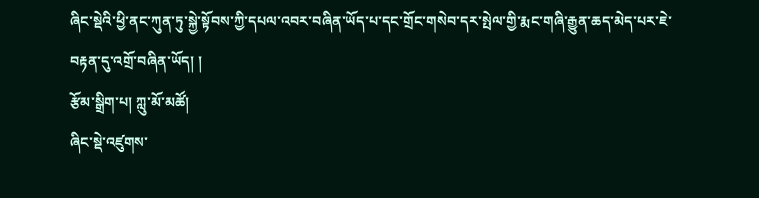ཞིང་སྡེའི་ཕྱི་ནང་ཀུན་ཏུ་སྐྱེ་སྟོབས་ཀྱི་དཔལ་འབར་བཞིན་ཡོད་པ་དང་གྲོང་གསེབ་དར་སྤེལ་གྱི་རྨང་གཞི་རྒྱུན་ཆད་མེད་པར་ཇེ་བརྟན་དུ་འགྲོ་བཞིན་ཡོད། །
རྩོམ་སྒྲིག་པ། ཀླུ་མོ་མཚོ།
ཞིང་སྡེ་འཛུགས་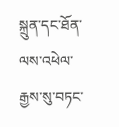སྐྲུན་དང་ཐོན་ལས་འཕེལ་རྒྱས་སུ་བཏང་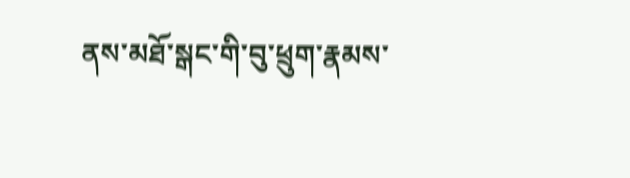ནས་མཐོ་སྒང་གི་བུ་ཕྲུག་རྣམས་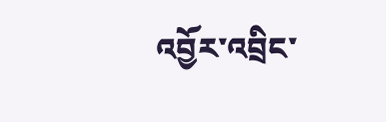འབྱོར་འབྲིང་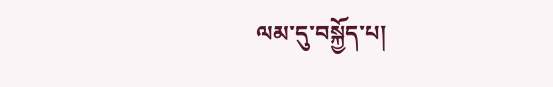ལམ་དུ་བསྐྱོད་པ།